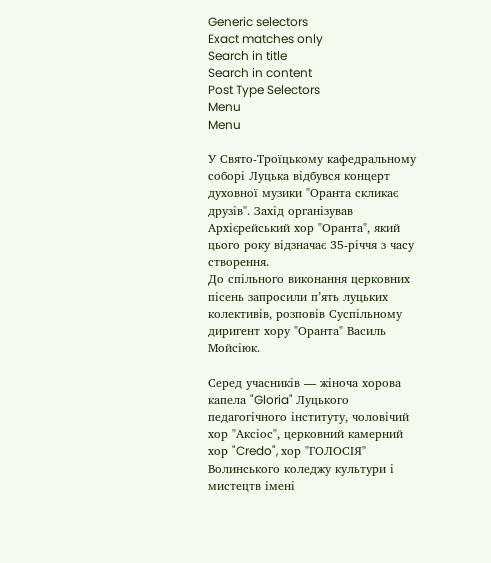Generic selectors
Exact matches only
Search in title
Search in content
Post Type Selectors
Menu
Menu

У Свято-Троїцькому кафедральному соборі Луцька відбувся концерт духовної музики "Оранта скликає друзів". Захід організував Архієрейський хор "Оранта", який цього року відзначає 35-річчя з часу створення.
До спільного виконання церковних пісень запросили п’ять луцьких колективів, розповів Суспільному диригент хору "Оранта" Василь Мойсіюк.

Серед учасників — жіноча хорова капела "Gloria" Луцького педагогічного інституту, чоловічий хор "Аксіос", церковний камерний хор "Credo", хор "ГОЛОСІЯ" Волинського коледжу культури і мистецтв імені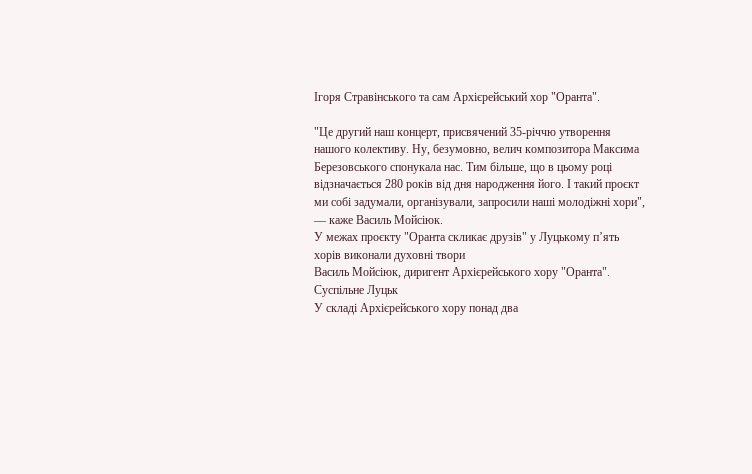Ігоря Стравінського та сам Архієрейський хор "Оранта".

"Це другий наш концерт, присвячений 35-річчю утворення нашого колективу. Ну, безумовно, велич композитора Максима Березовського спонукала нас. Тим більше, що в цьому році відзначається 280 років від дня народження його. І такий проєкт ми собі задумали, організували, запросили наші молодіжні хори", — каже Василь Мойсіюк.
У межах проєкту "Оранта скликає друзів" у Луцькому п’ять хорів виконали духовні твори
Василь Мойсіюк, диригент Архієрейського хору "Оранта". Суспільне Луцьк
У складі Архієрейського хору понад два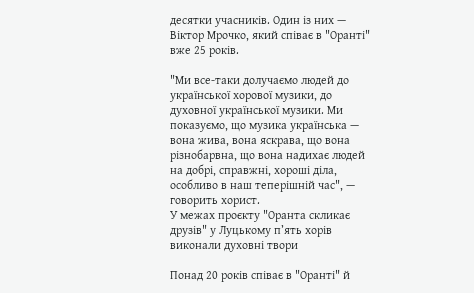десятки учасників. Один із них — Віктор Мрочко, який співає в "Оранті" вже 25 років.

"Ми все-таки долучаємо людей до української хорової музики, до духовної української музики. Ми показуємо, що музика українська — вона жива, вона яскрава, що вона різнобарвна, що вона надихає людей на добрі, справжні, хороші діла, особливо в наш теперішній час", — говорить хорист.
У межах проєкту "Оранта скликає друзів" у Луцькому п’ять хорів виконали духовні твори

Понад 20 років співає в "Оранті" й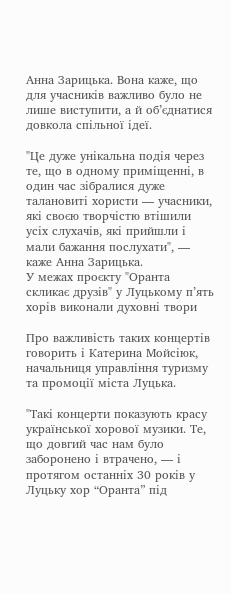Анна Зарицька. Вона каже, що для учасників важливо було не лише виступити, а й об’єднатися довкола спільної ідеї.

"Це дуже унікальна подія через те, що в одному приміщенні, в один час зібралися дуже талановиті хористи — учасники, які своєю творчістю втішили усіх слухачів, які прийшли і мали бажання послухати", — каже Анна Зарицька.
У межах проєкту "Оранта скликає друзів" у Луцькому п’ять хорів виконали духовні твори

Про важливість таких концертів говорить і Катерина Мойсіюк, начальниця управління туризму та промоції міста Луцька.

"Такі концерти показують красу української хорової музики. Те, що довгий час нам було заборонено і втрачено, — і протягом останніх 30 років у Луцьку хор “Оранта” під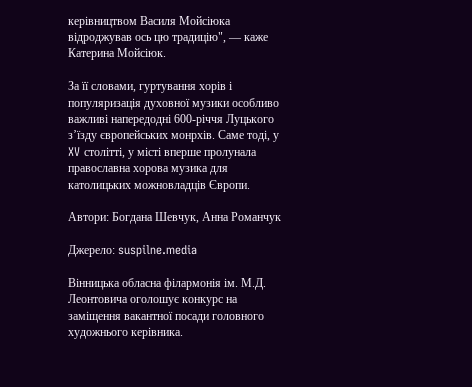керівництвом Василя Мойсіюка відроджував ось цю традицію", — каже Катерина Мойсіюк.

За її словами, гуртування хорів і популяризація духовної музики особливо важливі напередодні 600-річчя Луцького з’їзду європейських монрхів. Саме тоді, у XV столітті, у місті вперше пролунала православна хорова музика для католицьких можновладців Європи.

Автори: Богдана Шевчук, Анна Романчук

Джерело: suspilne.media

Вінницька обласна філармонія ім. М.Д. Леонтовича оголошує конкурс на заміщення вакантної посади головного художнього керівника.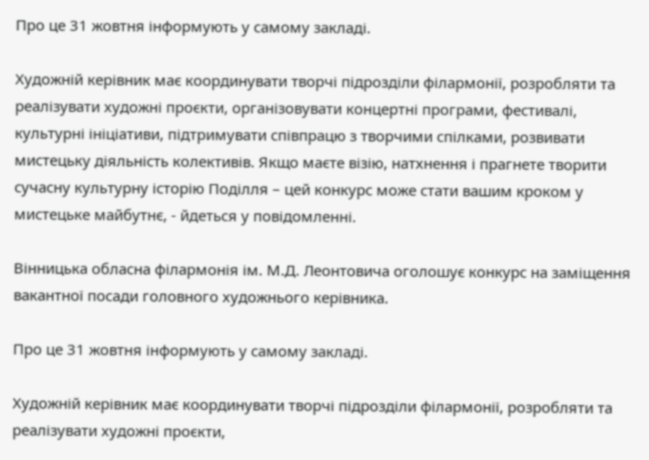Про це 31 жовтня інформують у самому закладі.

Художній керівник має координувати творчі підрозділи філармонії, розробляти та реалізувати художні проєкти, організовувати концертні програми, фестивалі, культурні ініціативи, підтримувати співпрацю з творчими спілками, розвивати мистецьку діяльність колективів. Якщо маєте візію, натхнення і прагнете творити сучасну культурну історію Поділля – цей конкурс може стати вашим кроком у мистецьке майбутнє, - йдеться у повідомленні.

Вінницька обласна філармонія ім. М.Д. Леонтовича оголошує конкурс на заміщення вакантної посади головного художнього керівника.

Про це 31 жовтня інформують у самому закладі.

Художній керівник має координувати творчі підрозділи філармонії, розробляти та реалізувати художні проєкти,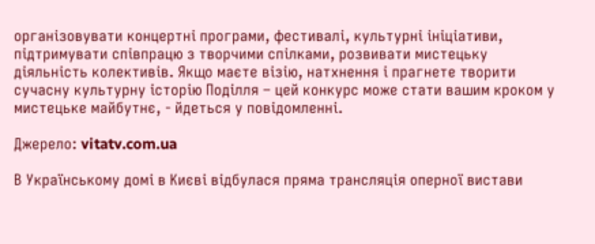організовувати концертні програми, фестивалі, культурні ініціативи, підтримувати співпрацю з творчими спілками, розвивати мистецьку діяльність колективів. Якщо маєте візію, натхнення і прагнете творити сучасну культурну історію Поділля – цей конкурс може стати вашим кроком у мистецьке майбутнє, - йдеться у повідомленні.

Джерело: vitatv.com.ua

В Українському домі в Києві відбулася пряма трансляція оперної вистави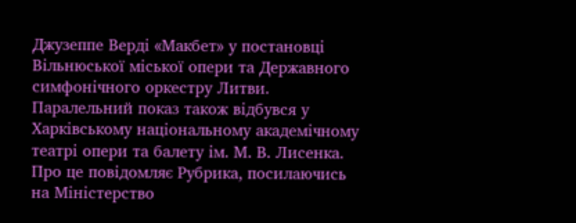Джузеппе Верді «Макбет» у постановці Вільнюської міської опери та Державного симфонічного оркестру Литви. Паралельний показ також відбувся у Харківському національному академічному театрі опери та балету ім. М. В. Лисенка.
Про це повідомляє Рубрика, посилаючись на Міністерство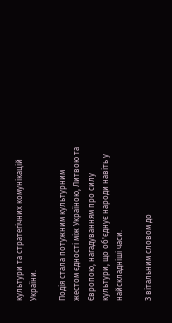культури та стратегічних комунікацій України.

Подія стала потужним культурним жестом єдності між Україною, Литвою та Європою, нагадуванням про силу культури, що об'єднує народи навіть у найскладніші часи.

З вітальним словом до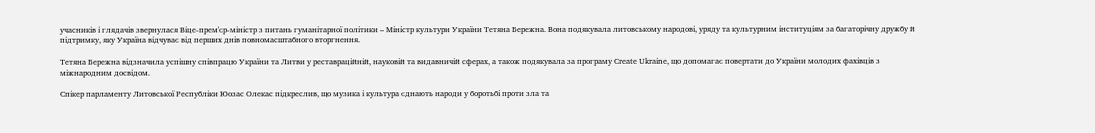учасників і глядачів звернулася Віце-прем'єр-міністр з питань гуманітарної політики – Міністр культури України Тетяна Бережна. Вона подякувала литовському народові, уряду та культурним інституціям за багаторічну дружбу й підтримку, яку Україна відчуває від перших днів повномасштабного вторгнення.

Тетяна Бережна відзначила успішну співпрацю України та Литви у реставраційній, науковій та видавничій сферах, а також подякувала за програму Create Ukraine, що допомагає повертати до України молодих фахівців з міжнародним досвідом.

Спікер парламенту Литовської Республіки Юозас Олекас підкреслив, що музика і культура єднають народи у боротьбі проти зла та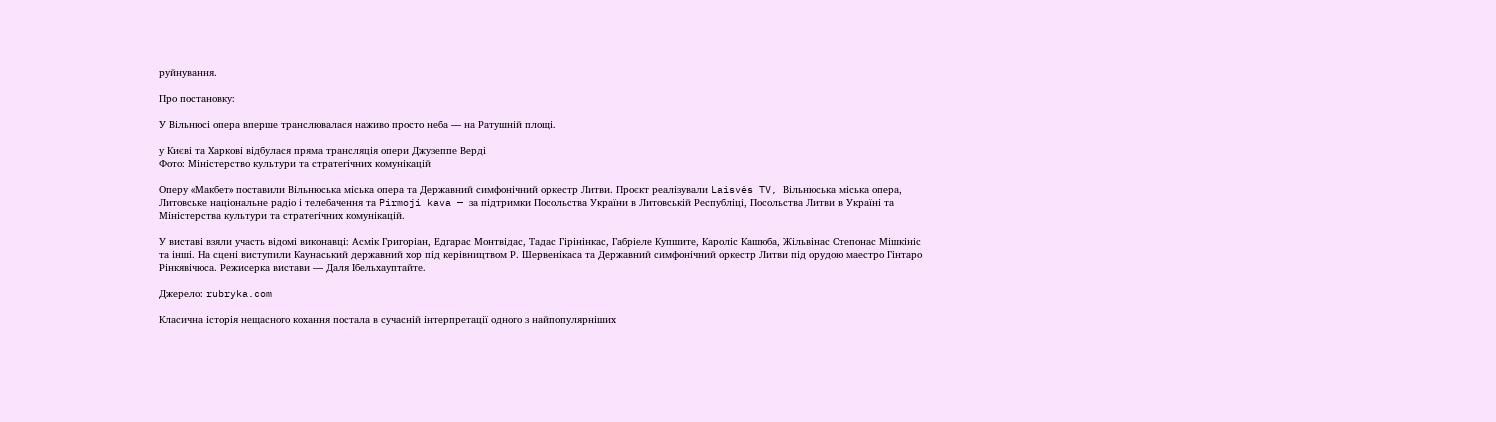руйнування.

Про постановку:

У Вільнюсі опера вперше транслювалася наживо просто неба — на Ратушній площі.

у Києві та Харкові відбулася пряма трансляція опери Джузеппе Верді
Фото: Міністерство культури та стратегічних комунікацій

Оперу «Макбет» поставили Вільнюська міська опера та Державний симфонічний оркестр Литви. Проєкт реалізували Laisvės TV, Вільнюська міська опера, Литовське національне радіо і телебачення та Pirmoji kava — за підтримки Посольства України в Литовській Республіці, Посольства Литви в Україні та Міністерства культури та стратегічних комунікацій.

У виставі взяли участь відомі виконавці: Асмік Григоріан, Едгарас Монтвідас, Тадас Гірінінкас, Габріеле Купшите, Кароліс Кашюба, Жільвінас Степонас Мішкініс та інші. На сцені виступили Каунаський державний хор під керівництвом Р. Шервенікаса та Державний симфонічний оркестр Литви під орудою маестро Гінтаро Рінкявічюса. Режисерка вистави — Даля Ібельхауптайтe.

Джерело: rubryka.com

Класична історія нещасного кохання постала в сучасній інтерпретації одного з найпопулярніших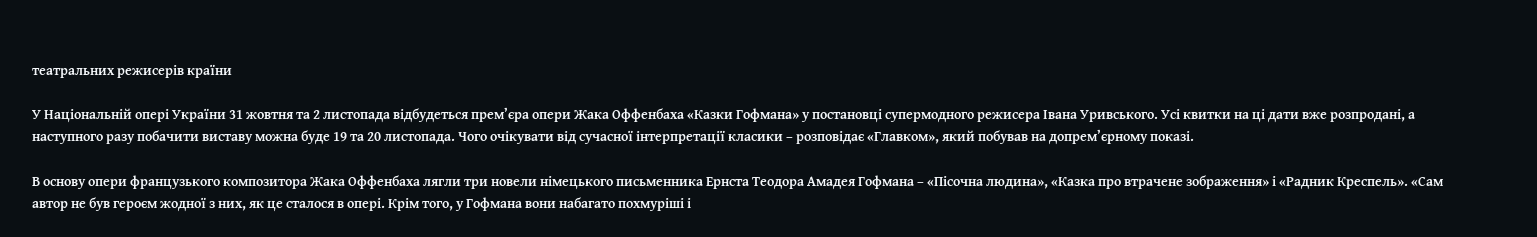театральних режисерів країни

У Національній опері України 31 жовтня та 2 листопада відбудеться прем’єра опери Жака Оффенбаха «Казки Гофмана» у постановці супермодного режисера Івана Уривського. Усі квитки на ці дати вже розпродані, а наступного разу побачити виставу можна буде 19 та 20 листопада. Чого очікувати від сучасної інтерпретації класики – розповідає «Главком», який побував на допрем’єрному показі.

В основу опери французького композитора Жака Оффенбаха лягли три новели німецького письменника Ернста Теодора Амадея Гофмана – «Пісочна людина», «Казка про втрачене зображення» і «Радник Креспель». «Сам автор не був героєм жодної з них, як це сталося в опері. Крім того, у Гофмана вони набагато похмуріші і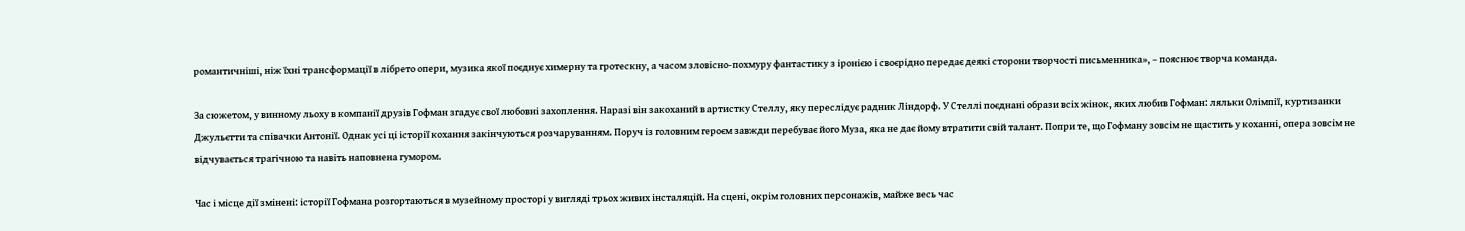романтичніші, ніж їхні трансформації в лібрето опери, музика якої поєднує химерну та гротескну, а часом зловісно-похмуру фантастику з іронією і своєрідно передає деякі сторони творчості письменника», – пояснює творча команда.

За сюжетом, у винному льоху в компанії друзів Гофман згадує свої любовні захоплення. Наразі він закоханий в артистку Стеллу, яку переслідує радник Ліндорф. У Стеллі поєднані образи всіх жінок, яких любив Гофман: ляльки Олімпії, куртизанки Джульєтти та співачки Антонії. Однак усі ці історії кохання закінчуються розчаруванням. Поруч із головним героєм завжди перебуває його Муза, яка не дає йому втратити свій талант. Попри те, що Гофману зовсім не щастить у коханні, опера зовсім не відчувається трагічною та навіть наповнена гумором.

Час і місце дії змінені: історії Гофмана розгортаються в музейному просторі у вигляді трьох живих інсталяцій. На сцені, окрім головних персонажів, майже весь час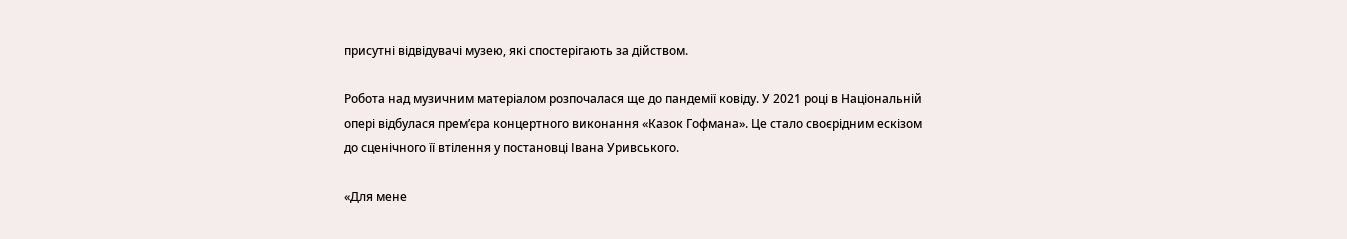присутні відвідувачі музею, які спостерігають за дійством.

Робота над музичним матеріалом розпочалася ще до пандемії ковіду. У 2021 році в Національній опері відбулася прем’єра концертного виконання «Казок Гофмана». Це стало своєрідним ескізом до сценічного її втілення у постановці Івана Уривського.

«Для мене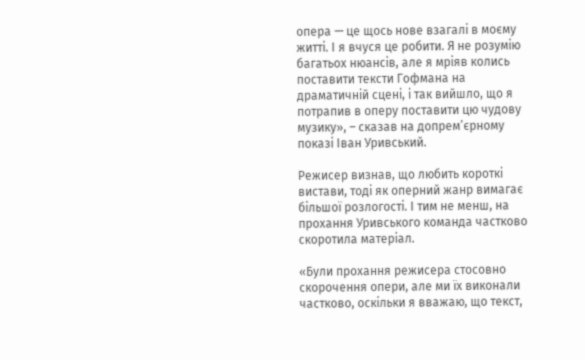опера — це щось нове взагалі в моєму житті. І я вчуся це робити. Я не розумію багатьох нюансів, але я мріяв колись поставити тексти Гофмана на драматичній сцені, і так вийшло, що я потрапив в оперу поставити цю чудову музику», – сказав на допрем’єрному показі Іван Уривський.

Режисер визнав, що любить короткі вистави, тоді як оперний жанр вимагає більшої розлогості. І тим не менш, на прохання Уривського команда частково скоротила матеріал.

«Були прохання режисера стосовно скорочення опери, але ми їх виконали частково, оскільки я вважаю, що текст,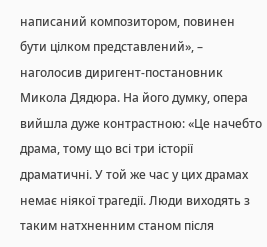написаний композитором, повинен бути цілком представлений», – наголосив диригент-постановник Микола Дядюра. На його думку, опера вийшла дуже контрастною: «Це начебто драма, тому що всі три історії драматичні. У той же час у цих драмах немає ніякої трагедії. Люди виходять з таким натхненним станом після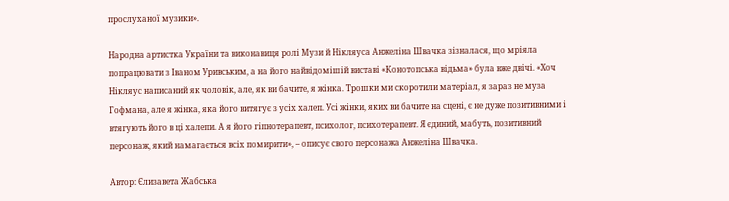прослуханої музики».

Народна артистка України та виконавиця ролі Музи й Нікляуса Анжеліна Швачка зізналася, що мріяла попрацювати з Іваном Уривським, а на його найвідомішій виставі «Конотопська відьма» була вже двічі. «Хоч Нікляус написаний як чоловік, але, як ви бачите, я жінка. Трошки ми скоротили матеріал, я зараз не муза Гофмана, але я жінка, яка його витягує з усіх халеп. Усі жінки, яких ви бачите на сцені, є не дуже позитивними і втягують його в ці халепи. А я його гіпнотерапевт, психолог, психотерапевт. Я єдиний, мабуть, позитивний персонаж, який намагається всіх помирити», – описує свого персонажа Анжеліна Швачка.

Автор: Єлизавета Жабська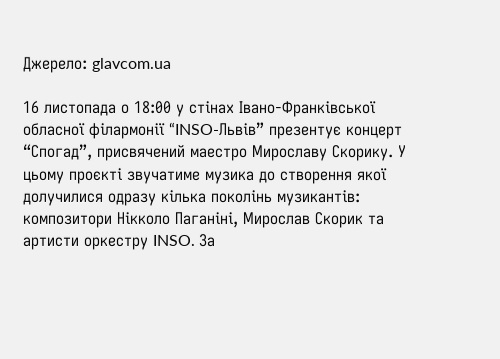Джерело: glavcom.ua

16 листопада о 18:00 у стінах Івано-Франківської обласної філармонії “INSO-Львів” презентує концерт “Спогад”, присвячений маестро Мирославу Скорику. У цьому проєкті звучатиме музика до створення якої долучилися одразу кілька поколінь музикантів: композитори Нікколо Паганіні, Мирослав Скорик та артисти оркестру INSO. За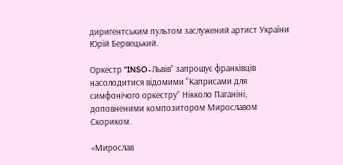диригентським пультом заслужений артист України Юрій Бервецький.

Оркестр “INSO-Львів” запрошує франківців насолодитися відомими “Каприсами для симфонічого оркестру” Нікколо Паганіні, доповненими композитором Мирославом Скориком.

«Мирослав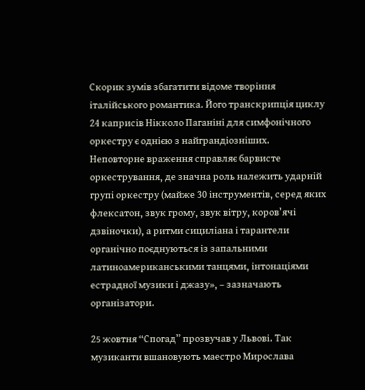Скорик зумів збагатити відоме творіння італійського романтика. Його транскрипція циклу 24 каприсів Нікколо Паганіні для симфонічного оркестру є однією з найграндіозніших. Неповторне враження справляє барвисте оркестрування, де значна роль належить ударній групі оркестру (майже 30 інструментів, серед яких флексатон, звук грому, звук вітру, коров’ячі дзвіночки), а ритми сициліана і тарантели органічно поєднуються із запальними латиноамериканськими танцями, інтонаціями естрадної музики і джазу», – зазначають організатори.

25 жовтня “Спогад” прозвучав у Львові. Так музиканти вшановують маестро Мирослава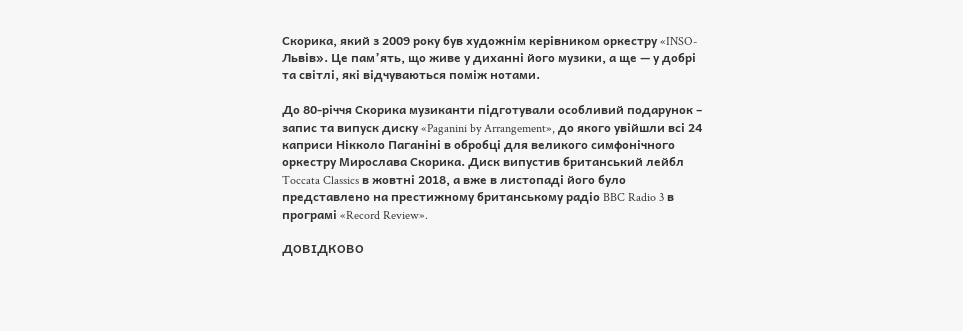Скорика, який з 2009 року був художнім керівником оркестру «INSO-Львів». Це пам’ять, що живе у диханні його музики, а ще — у добрі та світлі, які відчуваються поміж нотами.

До 80-річчя Скорика музиканти підготували особливий подарунок – запис та випуск диску «Paganini by Arrangement», до якого увійшли всі 24 каприси Нікколо Паганіні в обробці для великого симфонічного оркестру Мирослава Скорика. Диск випустив британський лейбл Toccata Classics в жовтні 2018, а вже в листопаді його було представлено на престижному британському радіо BBC Radio 3 в програмі «Record Review».

ДОВІДКОВО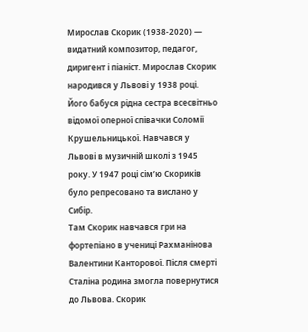Мирослав Скорик (1938-2020) — видатний композитор, педагог, диригент і піаніст. Мирослав Скорик народився у Львові у 1938 році. Його бабуся рідна сестра всесвітньо відомої оперної співачки Соломії Крушельницької. Навчався у Львові в музичній школі з 1945 року. У 1947 році сім’ю Скориків було репресовано та вислано у Сибір.
Там Скорик навчався гри на фортепіано в учениці Рахманінова Валентини Канторової. Після смерті Сталіна родина змогла повернутися до Львова. Скорик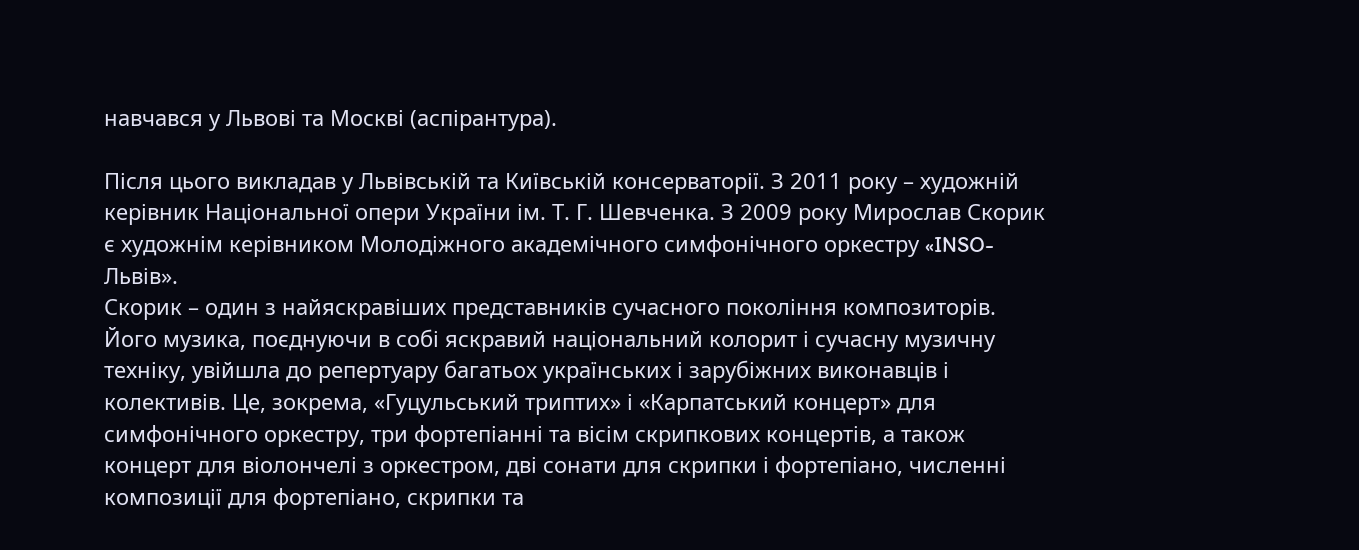навчався у Львові та Москві (аспірантура).

Після цього викладав у Львівській та Київській консерваторії. З 2011 року – художній керівник Національної опери України ім. Т. Г. Шевченка. З 2009 року Мирослав Скорик є художнім керівником Молодіжного академічного симфонічного оркестру «INSO-Львів».
Скорик – один з найяскравіших представників сучасного покоління композиторів. Його музика, поєднуючи в собі яскравий національний колорит і сучасну музичну техніку, увійшла до репертуару багатьох українських і зарубіжних виконавців і колективів. Це, зокрема, «Гуцульський триптих» і «Карпатський концерт» для симфонічного оркестру, три фортепіанні та вісім скрипкових концертів, а також концерт для віолончелі з оркестром, дві сонати для скрипки і фортепіано, численні композиції для фортепіано, скрипки та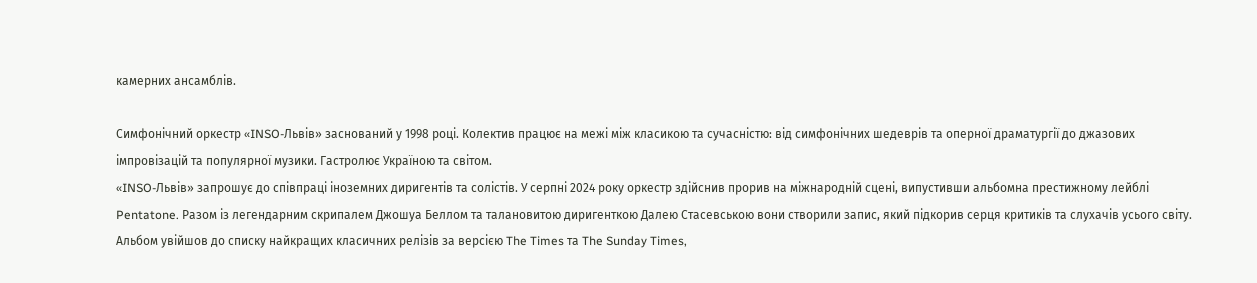камерних ансамблів.

Симфонічний оркестр «INSO-Львів» заснований у 1998 році. Колектив працює на межі між класикою та сучасністю: від симфонічних шедеврів та оперної драматургії до джазових імпровізацій та популярної музики. Гастролює Україною та світом.
«INSO-Львів» запрошує до співпраці іноземних диригентів та солістів. У серпні 2024 року оркестр здійснив прорив на міжнародній сцені, випустивши альбомна престижному лейблі Pentatone. Разом із легендарним скрипалем Джошуа Беллом та талановитою диригенткою Далею Стасевською вони створили запис, який підкорив серця критиків та слухачів усього світу. Альбом увійшов до списку найкращих класичних релізів за версією The Times та The Sunday Times,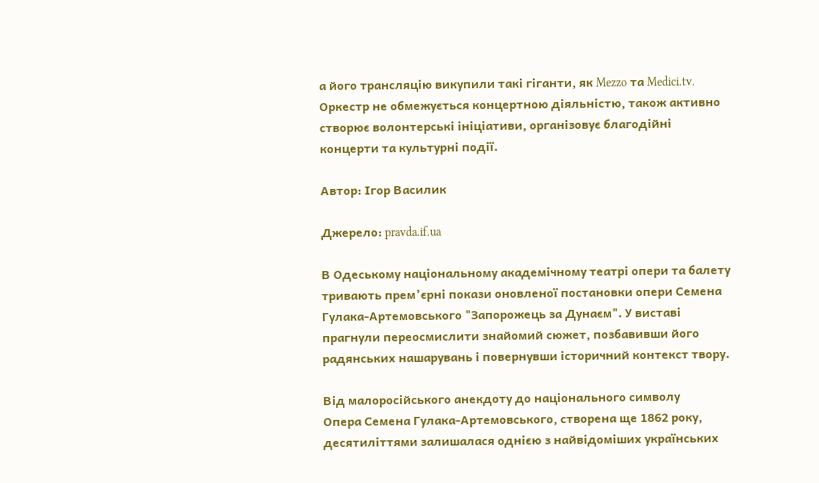а його трансляцію викупили такі гіганти, як Mezzo та Medici.tv.
Оркестр не обмежується концертною діяльністю, також активно створює волонтерські ініціативи, організовує благодійні концерти та культурні події.

Автор: Ігор Василик

Джерело: pravda.if.ua

В Одеському національному академічному театрі опери та балету тривають прем’єрні покази оновленої постановки опери Семена Гулака-Артемовського "Запорожець за Дунаєм". У виставі прагнули переосмислити знайомий сюжет, позбавивши його радянських нашарувань і повернувши історичний контекст твору.

Від малоросійського анекдоту до національного символу
Опера Семена Гулака-Артемовського, створена ще 1862 року, десятиліттями залишалася однією з найвідоміших українських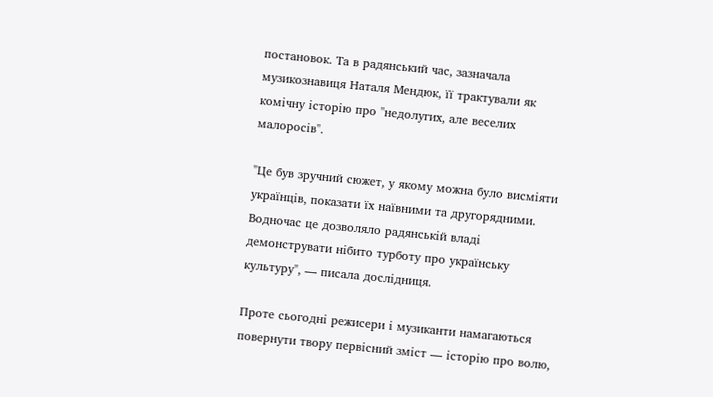постановок. Та в радянський час, зазначала музикознавиця Наталя Мендюк, її трактували як комічну історію про "недолугих, але веселих малоросів".

"Це був зручний сюжет, у якому можна було висміяти українців, показати їх наївними та другорядними. Водночас це дозволяло радянській владі демонструвати нібито турботу про українську культуру", — писала дослідниця.

Проте сьогодні режисери і музиканти намагаються повернути твору первісний зміст — історію про волю,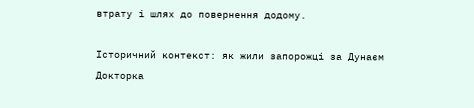втрату і шлях до повернення додому.

Історичний контекст: як жили запорожці за Дунаєм
Докторка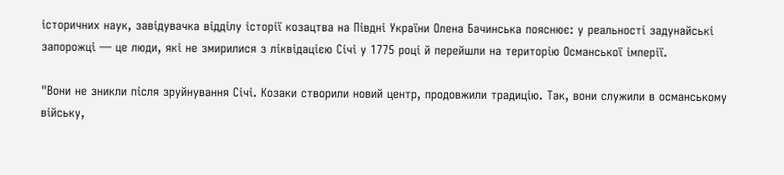історичних наук, завідувачка відділу історії козацтва на Півдні України Олена Бачинська пояснює: у реальності задунайські запорожці — це люди, які не змирилися з ліквідацією Січі у 1775 році й перейшли на територію Османської імперії.

"Вони не зникли після зруйнування Січі. Козаки створили новий центр, продовжили традицію. Так, вони служили в османському війську,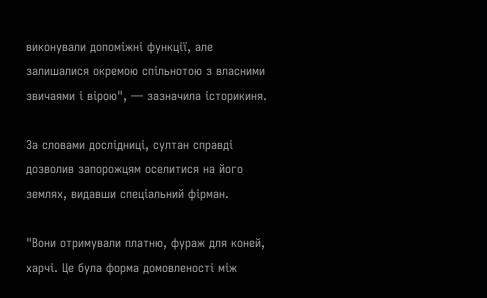виконували допоміжні функції, але залишалися окремою спільнотою з власними звичаями і вірою", — зазначила історикиня.

За словами дослідниці, султан справді дозволив запорожцям оселитися на його землях, видавши спеціальний фірман.

"Вони отримували платню, фураж для коней, харчі. Це була форма домовленості між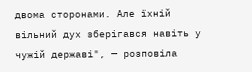двома сторонами. Але їхній вільний дух зберігався навіть у чужій державі", — розповіла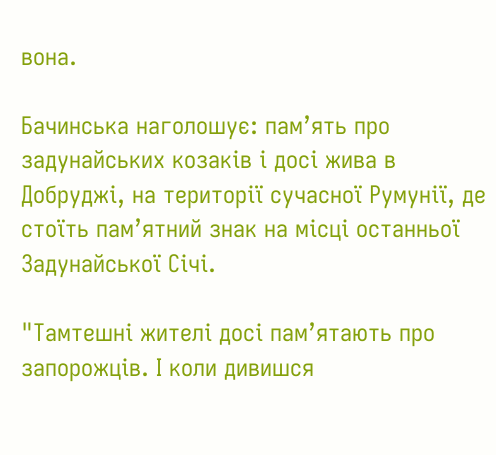вона.

Бачинська наголошує: пам’ять про задунайських козаків і досі жива в Добруджі, на території сучасної Румунії, де стоїть пам’ятний знак на місці останньої Задунайської Січі.

"Тамтешні жителі досі пам’ятають про запорожців. І коли дивишся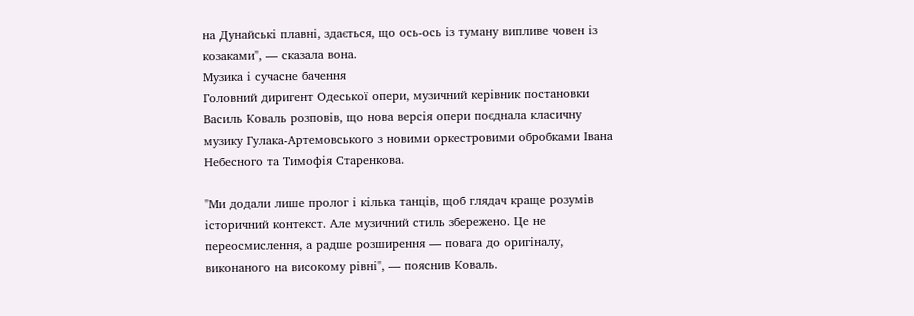на Дунайські плавні, здається, що ось-ось із туману випливе човен із козаками", — сказала вона.
Музика і сучасне бачення
Головний диригент Одеської опери, музичний керівник постановки Василь Коваль розповів, що нова версія опери поєднала класичну музику Гулака-Артемовського з новими оркестровими обробками Івана Небесного та Тимофія Старенкова.

"Ми додали лише пролог і кілька танців, щоб глядач краще розумів історичний контекст. Але музичний стиль збережено. Це не переосмислення, а радше розширення — повага до оригіналу, виконаного на високому рівні", — пояснив Коваль.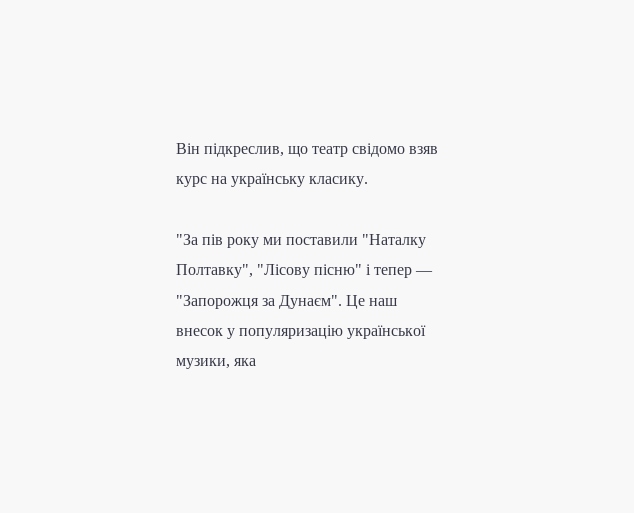Він підкреслив, що театр свідомо взяв курс на українську класику.

"За пів року ми поставили "Наталку Полтавку", "Лісову пісню" і тепер — "Запорожця за Дунаєм". Це наш внесок у популяризацію української музики, яка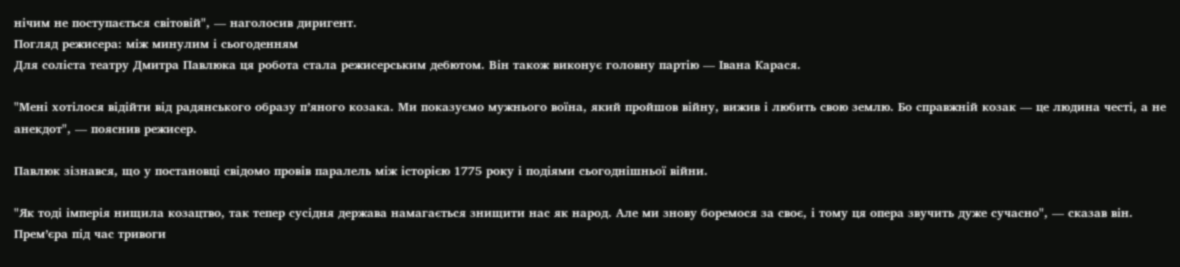нічим не поступається світовій", — наголосив диригент.
Погляд режисера: між минулим і сьогоденням
Для соліста театру Дмитра Павлюка ця робота стала режисерським дебютом. Він також виконує головну партію — Івана Карася.

"Мені хотілося відійти від радянського образу п’яного козака. Ми показуємо мужнього воїна, який пройшов війну, вижив і любить свою землю. Бо справжній козак — це людина честі, а не анекдот", — пояснив режисер.

Павлюк зізнався, що у постановці свідомо провів паралель між історією 1775 року і подіями сьогоднішньої війни.

"Як тоді імперія нищила козацтво, так тепер сусідня держава намагається знищити нас як народ. Але ми знову боремося за своє, і тому ця опера звучить дуже сучасно", — сказав він.
Прем’єра під час тривоги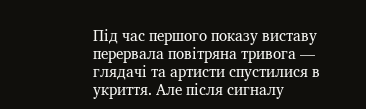Під час першого показу виставу перервала повітряна тривога — глядачі та артисти спустилися в укриття. Але після сигналу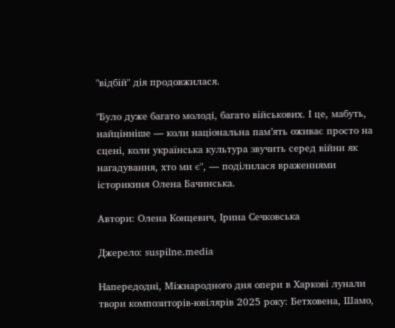"відбій" дія продовжилася.

"Було дуже багато молоді, багато військових. І це, мабуть, найцінніше — коли національна пам’ять оживає просто на сцені, коли українська культура звучить серед війни як нагадування, хто ми є", — поділилася враженнями історикиня Олена Бачинська.

Автори: Олена Концевич, Ірина Сечковська

Джерело: suspilne.media

Напередодні, Міжнародного дня опери в Харкові лунали твори композиторів-ювілярів 2025 року: Бетховена, Шамо,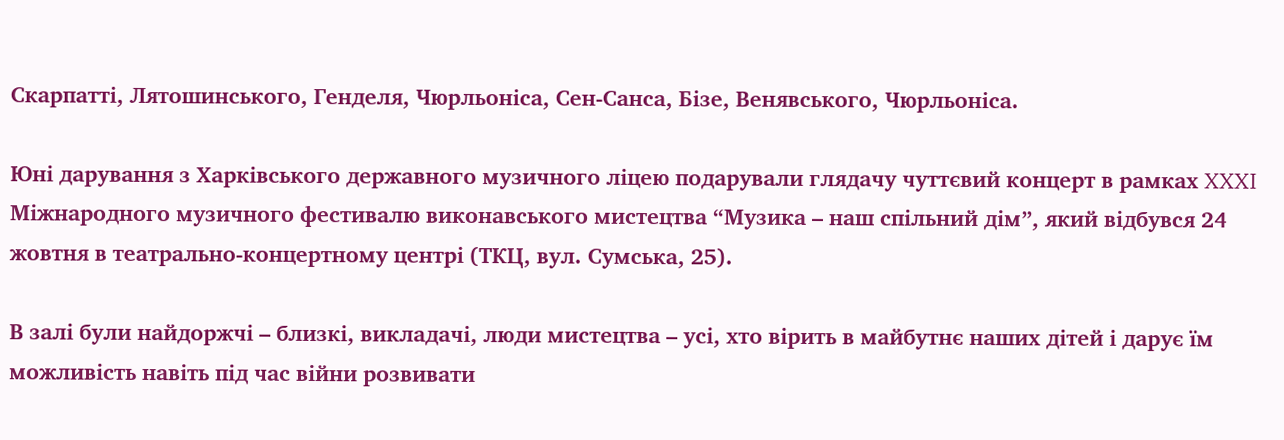Скарпатті, Лятошинського, Генделя, Чюрльоніса, Сен-Санса, Бізе, Венявського, Чюрльоніса.

Юні дарування з Харківського державного музичного ліцею подарували глядачу чуттєвий концерт в рамках XXXI Міжнародного музичного фестивалю виконавського мистецтва “Музика – наш спільний дім”, який відбувся 24 жовтня в театрально-концертному центрі (ТКЦ, вул. Сумська, 25).

В залі були найдоржчі – близкі, викладачі, люди мистецтва – усі, хто вірить в майбутнє наших дітей і дарує їм можливість навіть під час війни розвивати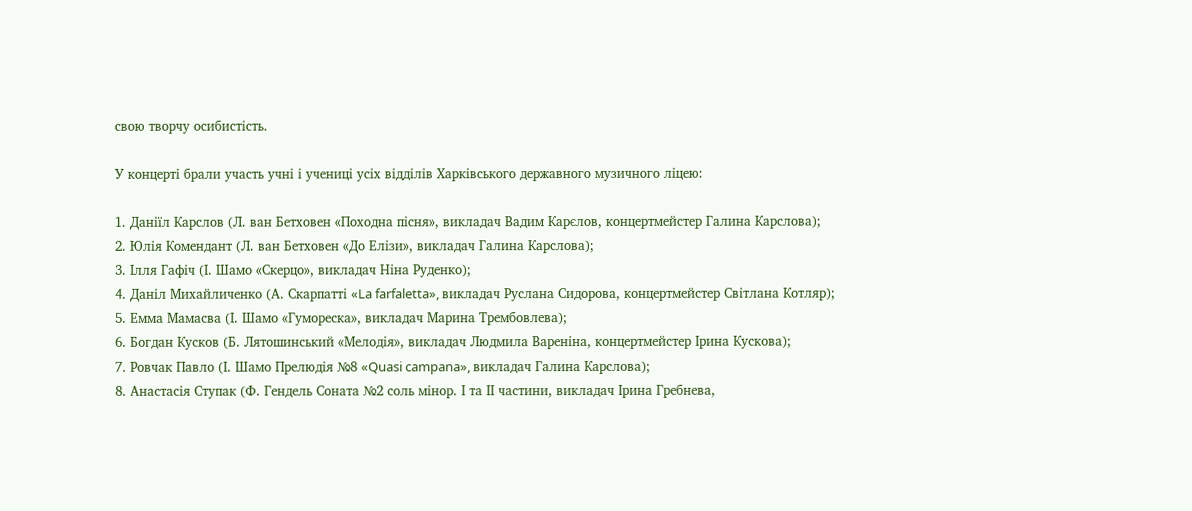свою творчу осибистість.

У концерті брали участь учні і учениці усіх відділів Харківського державного музичного ліцею:

1. Даніїл Карслов (Л. ван Бетховен «Походна пісня», викладач Вадим Карєлов, концертмейстер Галина Карслова);
2. Юлія Комендант (Л. ван Бетховен «До Елізи», викладач Галина Карслова);
3. Ілля Гафіч (І. Шамо «Скерцо», викладач Ніна Руденко);
4. Даніл Михайличенко (А. Скарпатті «La farfaletta», викладач Руслана Сидорова, концертмейстер Світлана Котляр);
5. Емма Мамасва (І. Шамо «Гумореска», викладач Марина Трембовлева);
6. Богдан Кусков (Б. Лятошинський «Мелодія», викладач Людмила Вареніна, концертмейстер Ірина Кускова);
7. Ровчак Павло (І. Шамо Прелюдія №8 «Quasi campana», викладач Галина Карслова);
8. Анастасія Ступак (Ф. Гендель Соната №2 соль мінор. І та ІІ частини, викладач Ірина Гребнева,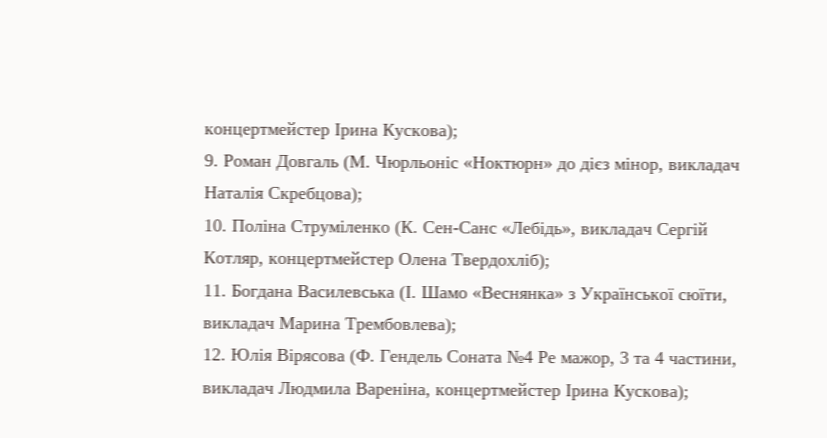концертмейстер Ірина Кускова);
9. Роман Довгаль (М. Чюрльоніс «Ноктюрн» до дієз мінор, викладач Наталія Скребцова);
10. Поліна Струміленко (К. Сен-Санс «Лебідь», викладач Сергій Котляр, концертмейстер Олена Твердохліб);
11. Богдана Василевська (І. Шамо «Веснянка» з Української сюїти, викладач Марина Трембовлева);
12. Юлія Вірясова (Ф. Гендель Соната №4 Ре мажор, 3 та 4 частини, викладач Людмила Вареніна, концертмейстер Ірина Кускова);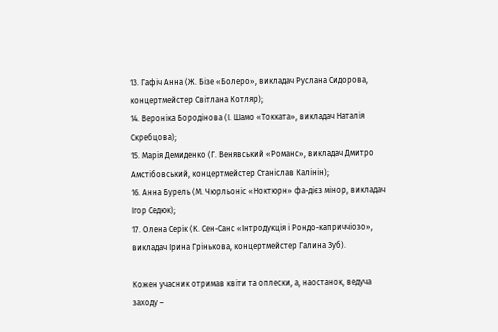13. Гафіч Анна (Ж. Бізе «Болеро», викладач Руслана Сидорова, концертмейстер Світлана Котляр);
14. Вероніка Бородінова (І. Шамо «Токката», викладач Наталія Скребцова);
15. Марія Демиденко (Г. Венявський «Романс», викладач Дмитро Амстібовський, концертмейстер Станіслав Калінін);
16. Анна Бурель (М. Чюрльоніс «Ноктюрн» фа-дієз мінор, викладач Ігор Седюк);
17. Олена Серік (К. Сен-Санс «Інтродукція і Рондо-каприччіозо», викладач Ірина Грінькова, концертмейстер Галина Зуб).

Кожен учасник отримав квіти та оплески, а, наостанок, ведуча заходу –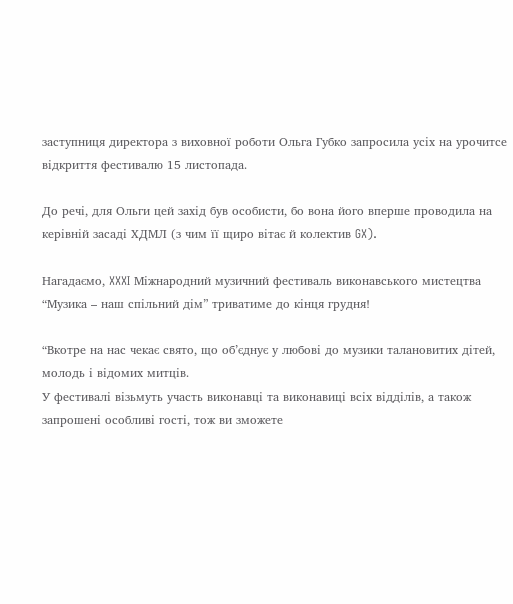заступниця директора з виховної роботи Ольга Губко запросила усіх на урочитсе відкриття фестивалю 15 листопада.

До речі, для Ольги цей захід був особисти, бо вона його вперше проводила на керівній засаді ХДМЛ (з чим її щиро вітає й колектив GX).

Нагадаємо, XXXI Міжнародний музичний фестиваль виконавського мистецтва “Музика – наш спільний дім” триватиме до кінця грудня!

“Вкотре на нас чекає свято, що об’єднує у любові до музики талановитих дітей, молодь і відомих митців.
У фестивалі візьмуть участь виконавці та виконавиці всіх відділів, а також запрошені особливі гості, тож ви зможете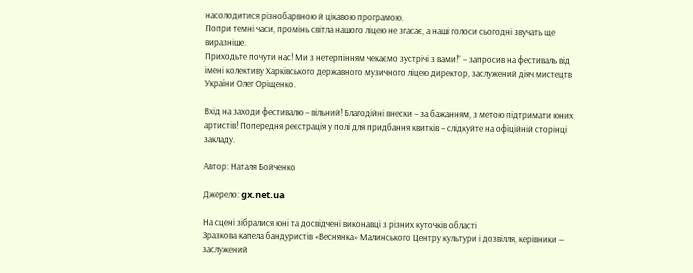насолодитися різнобарвною й цікавою програмою.
Попри темні часи, промінь світла нашого ліцею не згасає, а наші голоси сьогодні звучать ще виразніше.
Приходьте почути нас! Ми з нетерпінням чекаємо зустрічі з вами!” – запросив на фестиваль від імені колективу Харківського державного музичного ліцею директор, заслужений діяч мистецтв України Олег Оріщенко.

Вхід на заходи фестивалю – вільний! Благодійні внески – за бажанням, з метою підтримати юних артистів! Попередня реєстрація у полі для придбання квитків – слідкуйте на офіційній сторінці закладу.

Автор: Наталя Бойченко

Джерело: gx.net.ua

На сцені зібралися юні та досвідчені виконавці з різних куточків області
Зразкова капела бандуристів «Веснянка» Малинського Центру культури і дозвілля, керівники — заслужений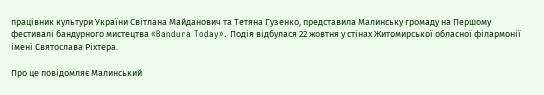працівник культури України Світлана Майданович та Тетяна Гузенко, представила Малинську громаду на Першому фестивалі бандурного мистецтва «Bandura Today». Подія відбулася 22 жовтня у стінах Житомирської обласної філармонії імені Святослава Ріхтера.

Про це повідомляє Малинський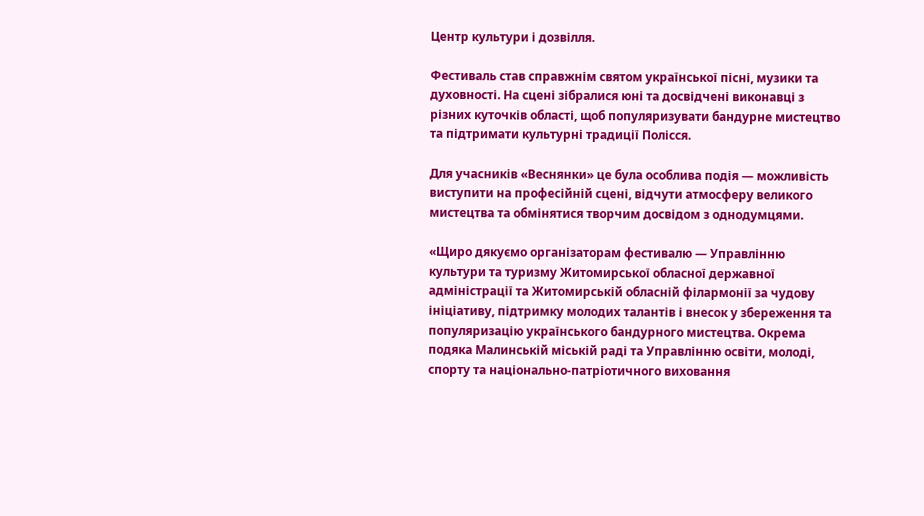Центр культури і дозвілля.

Фестиваль став справжнім святом української пісні, музики та духовності. На сцені зібралися юні та досвідчені виконавці з різних куточків області, щоб популяризувати бандурне мистецтво та підтримати культурні традиції Полісся.

Для учасників «Веснянки» це була особлива подія — можливість виступити на професійній сцені, відчути атмосферу великого мистецтва та обмінятися творчим досвідом з однодумцями.

«Щиро дякуємо організаторам фестивалю — Управлінню культури та туризму Житомирської обласної державної адміністрації та Житомирській обласній філармонії за чудову ініціативу, підтримку молодих талантів і внесок у збереження та популяризацію українського бандурного мистецтва. Окрема подяка Малинській міській раді та Управлінню освіти, молоді, спорту та національно-патріотичного виховання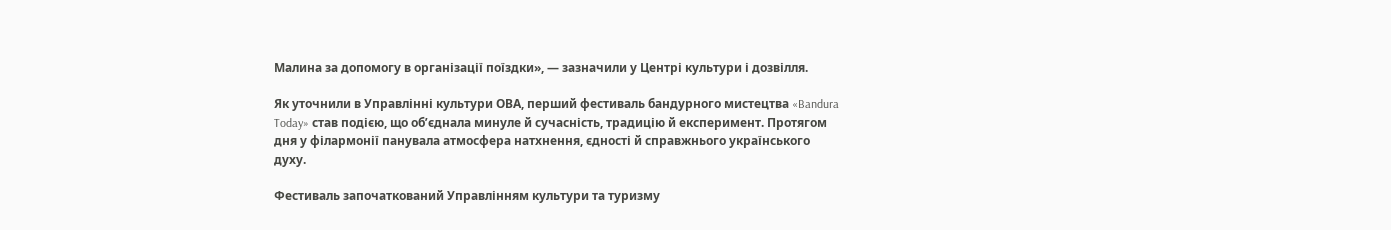Малина за допомогу в організації поїздки», — зазначили у Центрі культури і дозвілля.

Як уточнили в Управлінні культури ОВА, перший фестиваль бандурного мистецтва «Bandura Today» став подією, що об’єднала минуле й сучасність, традицію й експеримент. Протягом дня у філармонії панувала атмосфера натхнення, єдності й справжнього українського духу.

Фестиваль започаткований Управлінням культури та туризму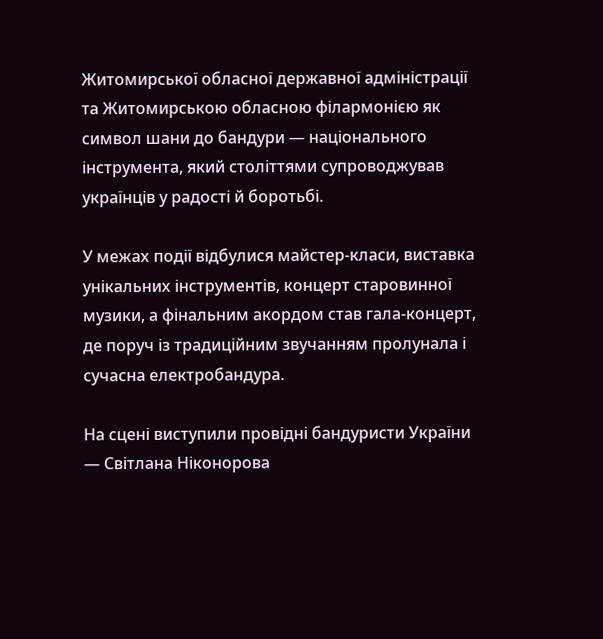Житомирської обласної державної адміністрації та Житомирською обласною філармонією як символ шани до бандури — національного інструмента, який століттями супроводжував українців у радості й боротьбі.

У межах події відбулися майстер-класи, виставка унікальних інструментів, концерт старовинної музики, а фінальним акордом став гала-концерт, де поруч із традиційним звучанням пролунала і сучасна електробандура.

На сцені виступили провідні бандуристи України — Світлана Ніконорова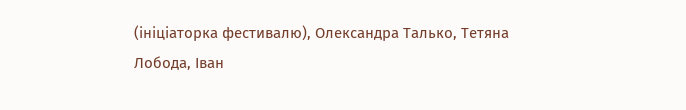(ініціаторка фестивалю), Олександра Талько, Тетяна Лобода, Іван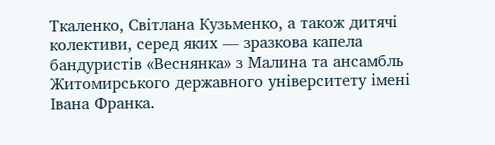Ткаленко, Світлана Кузьменко, а також дитячі колективи, серед яких — зразкова капела бандуристів «Веснянка» з Малина та ансамбль Житомирського державного університету імені Івана Франка.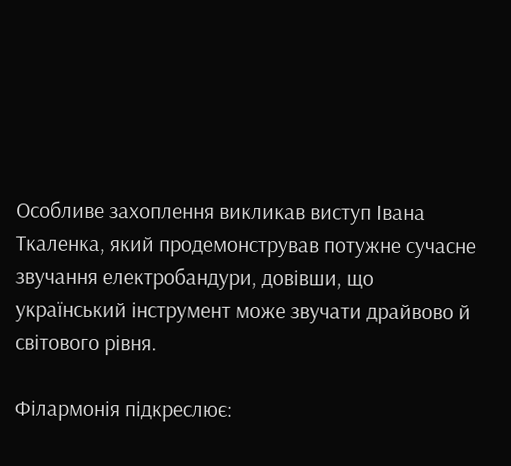Особливе захоплення викликав виступ Івана Ткаленка, який продемонстрував потужне сучасне звучання електробандури, довівши, що український інструмент може звучати драйвово й світового рівня.

Філармонія підкреслює: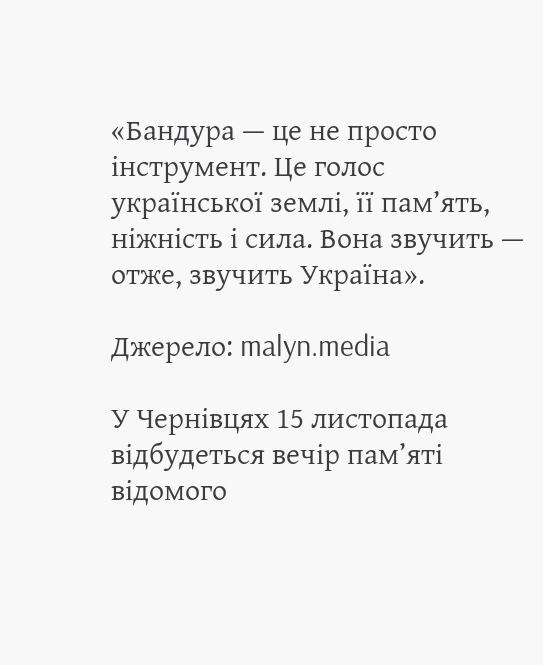«Бандура — це не просто інструмент. Це голос української землі, її пам’ять, ніжність і сила. Вона звучить — отже, звучить Україна».

Джерело: malyn.media

У Чернівцях 15 листопада відбудеться вечір пам’яті відомого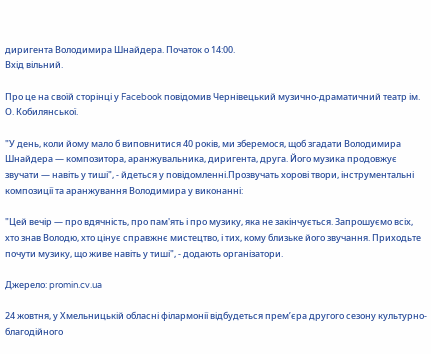диригента Володимира Шнайдера. Початок о 14:00.
Вхід вільний.

Про це на своїй сторінці у Facebook повідомив Чернівецький музично-драматичний театр ім. О. Кобилянської.

"У день, коли йому мало б виповнитися 40 років, ми зберемося, щоб згадати Володимира Шнайдера — композитора, аранжувальника, диригента, друга. Його музика продовжує звучати — навіть у тиші", - йдеться у повідомленні.Прозвучать хорові твори, інструментальні композиції та аранжування Володимира у виконанні:

"Цей вечір — про вдячність, про пам'ять і про музику, яка не закінчується. Запрошуємо всіх, хто знав Володю, хто цінує справжнє мистецтво, і тих, кому близьке його звучання. Приходьте почути музику, що живе навіть у тиші", - додають організатори.

Джерело: promin.cv.ua

24 жовтня, у Хмельницькій обласні філармонії відбудеться прем’єра другого сезону культурно-благодійного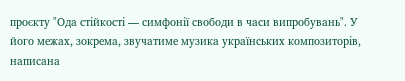проєкту "Ода стійкості — симфонії свободи в часи випробувань". У його межах, зокрема, звучатиме музика українських композиторів, написана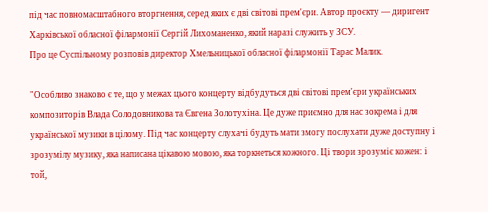під час повномасштабного вторгнення, серед яких є дві світові прем'єри. Автор проєкту — диригент Харківської обласної філармонії Сергій Лихоманенко, який наразі служить у ЗСУ.
Про це Суспільному розповів директор Хмельницької обласної філармонії Тарас Малик.

"Особливо знаково є те, що у межах цього концерту відбудуться дві світові прем'єри українських композиторів Влада Солодовникова та Євгена Золотухіна. Це дуже приємно для нас зокрема і для української музики в цілому. Під час концерту слухачі будуть мати змогу послухати дуже доступну і зрозумілу музику, яка написана цікавою мовою, яка торкнеться кожного. Ці твори зрозуміє кожен: і той,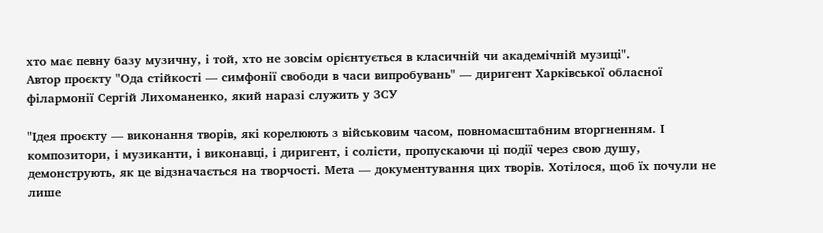хто має певну базу музичну, і той, хто не зовсім орієнтується в класичній чи академічній музиці".
Автор проєкту "Ода стійкості — симфонії свободи в часи випробувань" — диригент Харківської обласної філармонії Сергій Лихоманенко, який наразі служить у ЗСУ

"Ідея проєкту — виконання творів, які корелюють з військовим часом, повномасштабним вторгненням. І композитори, і музиканти, і виконавці, і диригент, і солісти, пропускаючи ці події через свою душу, демонструють, як це відзначається на творчості. Мета — документування цих творів. Хотілося, щоб їх почули не лише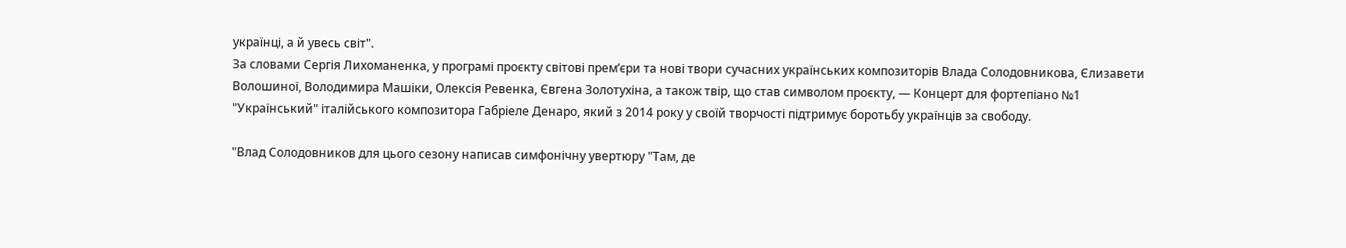українці, а й увесь світ".
За словами Сергія Лихоманенка, у програмі проєкту світові прем’єри та нові твори сучасних українських композиторів Влада Солодовникова, Єлизавети Волошиної, Володимира Машіки, Олексія Ревенка, Євгена Золотухіна, а також твір, що став символом проєкту, — Концерт для фортепіано №1 "Український" італійського композитора Габріеле Денаро, який з 2014 року у своїй творчості підтримує боротьбу українців за свободу.

"Влад Солодовников для цього сезону написав симфонічну увертюру "Там, де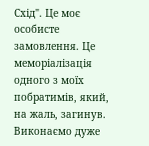Схід". Це моє особисте замовлення. Це меморіалізація одного з моїх побратимів, який, на жаль, загинув. Виконаємо дуже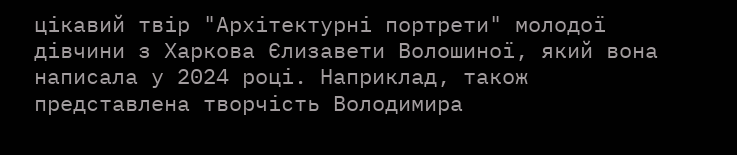цікавий твір "Архітектурні портрети" молодої дівчини з Харкова Єлизавети Волошиної, який вона написала у 2024 році. Наприклад, також представлена творчість Володимира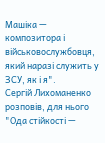Машіка — композитора і військовослужбовця, який наразі служить у ЗСУ, як і я".
Сергій Лихоманенко розповів, для нього "Ода стійкості —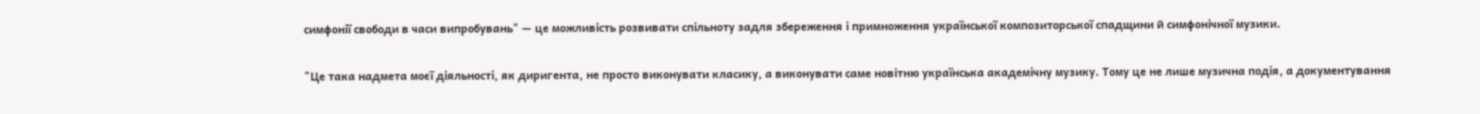симфонії свободи в часи випробувань" — це можливість розвивати спільноту задля збереження і примноження української композиторської спадщини й симфонічної музики.

"Це така надмета моєї діяльності, як диригента, не просто виконувати класику, а виконувати саме новітню українська академічну музику. Тому це не лише музична подія, а документування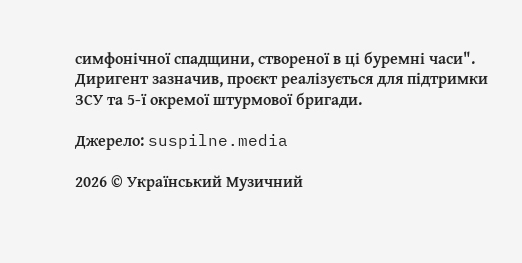симфонічної спадщини, створеної в ці буремні часи".
Диригент зазначив, проєкт реалізується для підтримки ЗСУ та 5-ї окремої штурмової бригади.

Джерело: suspilne.media

2026 © Український Музичний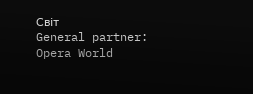Світ
General partner:
Opera World